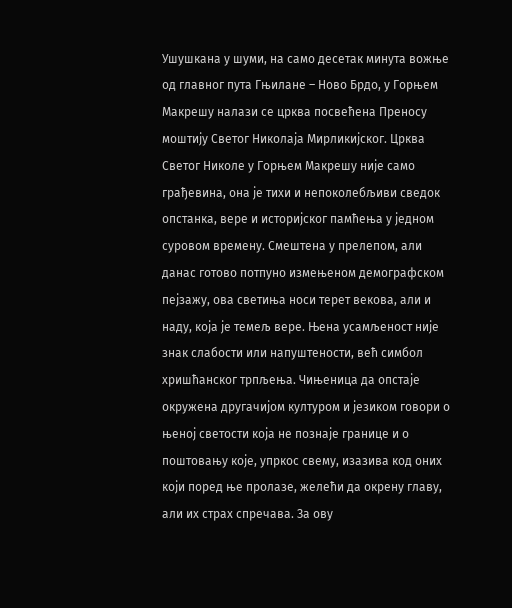Ушушкана у шуми, на само десетак минута вожње од главног пута Гњилане – Ново Брдо, у Горњем Макрешу налази се црква посвећена Преносу моштију Светог Николаја Мирликијског. Црква Светог Николе у Горњем Макрешу није само грађевина, она је тихи и непоколебљиви сведок опстанка, вере и историјског памћења у једном суровом времену. Смештена у прелепом, али данас готово потпуно измењеном демографском пејзажу, ова светиња носи терет векова, али и наду, која је темељ вере. Њена усамљеност није знак слабости или напуштености, већ симбол хришћанског трпљења. Чињеница да опстаје окружена другачијом културом и језиком говори о њеној светости која не познаје границе и о поштовању које, упркос свему, изазива код оних који поред ње пролазе, желећи да окрену главу, али их страх спречава. За ову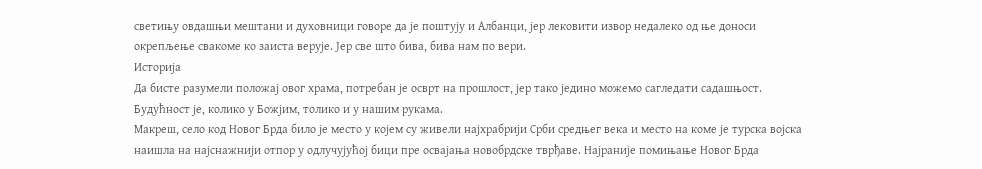светињу овдашњи мештани и духовници говоре да је поштују и Албанци, јер лековити извор недалеко од ње доноси окрепљење свакоме ко заиста верује. Јер све што бива, бива нам по вери.
Историја
Да бисте разумели положај овог храма, потребан је осврт на прошлост, јер тако једино можемо сагледати садашњост. Будућност је, колико у Божјим, толико и у нашим рукама.
Макреш, село код Новог Брда било је место у којем су живели најхрабрији Срби средњег века и место на коме је турска војска наишла на најснажнији отпор у одлучујућој бици пре освајања новобрдске тврђаве. Најраније помињање Новог Брда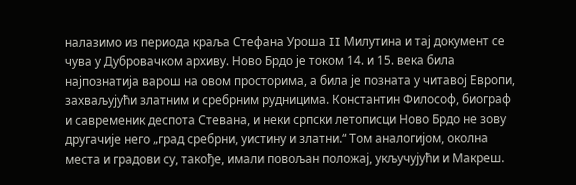налазимо из периода краља Стефана Уроша II Милутина и тај документ се чува у Дубровачком архиву. Ново Брдо је током 14. и 15. века била најпознатија варош на овом просторима, а била је позната у читавој Европи, захваљујући златним и сребрним рудницима. Константин Философ, биограф и савременик деспота Стевана, и неки српски летописци Ново Брдо не зову другачије него „град сребрни, уистину и златни.“ Том аналогијом, околна места и градови су, такође, имали повољан положај, укључујући и Макреш.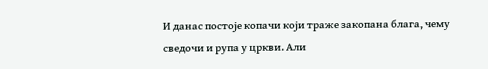И данас постоје копачи који траже закопана блага, чему сведочи и рупа у цркви. Али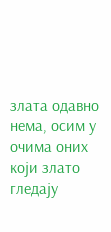злата одавно нема, осим у очима оних који злато гледају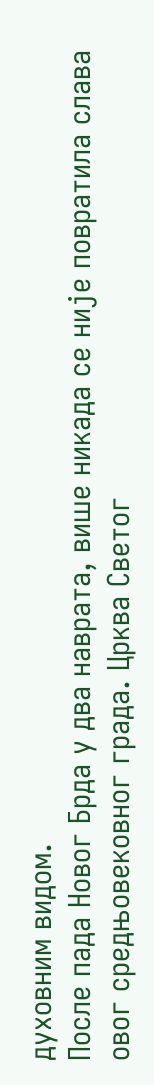духовним видом.
После пада Новог Брда у два наврата, више никада се није повратила слава овог средњовековног града. Црква Светог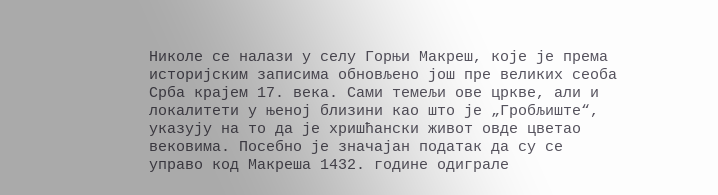Николе се налази у селу Горњи Макреш, које је према историјским записима обновљено још пре великих сеоба Срба крајем 17. века. Сами темељи ове цркве, али и локалитети у њеној близини као што је „Гробљиште“, указују на то да је хришћански живот овде цветао вековима. Посебно је значајан податак да су се управо код Макреша 1432. године одиграле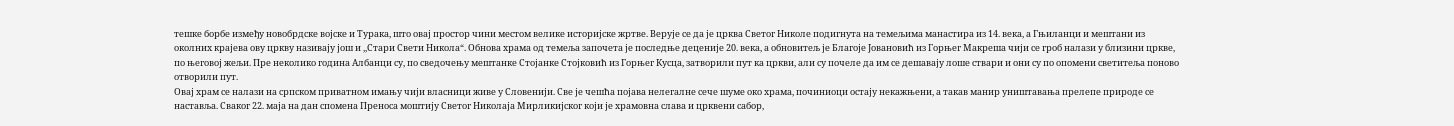тешке борбе између новобрдске војске и Турака, што овај простор чини местом велике историјске жртве. Верује се да је црква Светог Николе подигнута на темељима манастира из 14. века, а Гњиланци и мештани из околних крајева ову цркву називају још и ,,Стари Свети Никола“. Обнова храма од темеља започета је последње деценије 20. века, а обновитељ је Благоје Јовановић из Горњег Макреша чији се гроб налази у близини цркве, по његовој жељи. Пре неколико година Албанци су, по сведочењу мештанке Стојанке Стојковић из Горњег Кусца, затворили пут ка цркви, али су почеле да им се дешавају лоше ствари и они су по опомени светитеља поново отворили пут.
Овај храм се налази на српском приватном имању чији власници живе у Словенији. Све је чешћа појава нелегалне сече шуме око храма, починиоци остају некажњени, а такав манир уништавања прелепе природе се наставља. Сваког 22. маја на дан спомена Преноса моштију Светог Николаја Мирликијског који је храмовна слава и црквени сабор,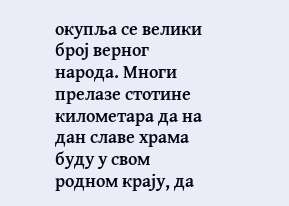окупља се велики број верног народа. Многи прелазе стотине километара да на дан славе храма буду у свом родном крају, да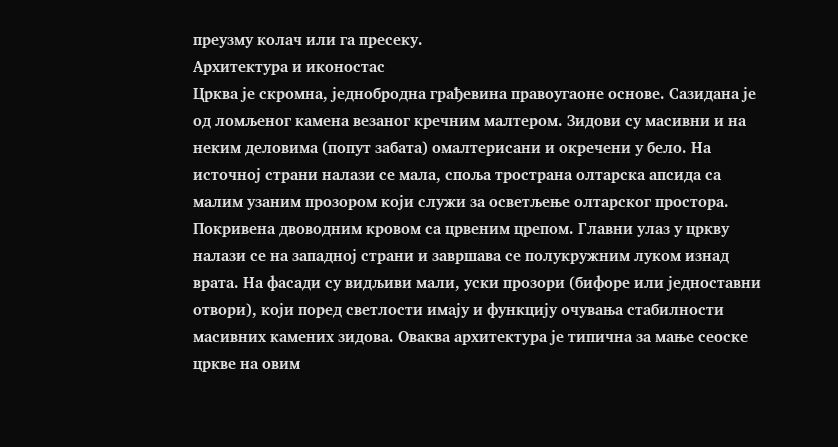преузму колач или га пресеку.
Архитектура и иконостас
Црква је скромна, једнобродна грађевина правоугаоне основе. Сазидана је од ломљеног камена везаног кречним малтером. Зидови су масивни и на неким деловима (попут забата) омалтерисани и окречени у бело. На источној страни налази се мала, споља тространа олтарска апсида са малим узаним прозором који служи за осветљење олтарског простора. Покривена двоводним кровом са црвеним црепом. Главни улаз у цркву налази се на западној страни и завршава се полукружним луком изнад врата. На фасади су видљиви мали, уски прозори (бифоре или једноставни отвори), који поред светлости имају и функцију очувања стабилности масивних камених зидова. Оваква архитектура је типична за мање сеоске цркве на овим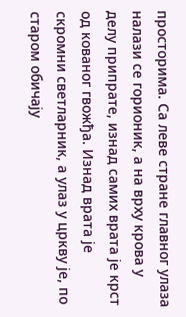просторима. Са леве стране главног улаза налази се горионик, а на врху крова у делу припрате, изнад самих врата је крст од кованог гвожђа. Изнад врата је скромни светларник, а улаз у цркву је, по старом обичају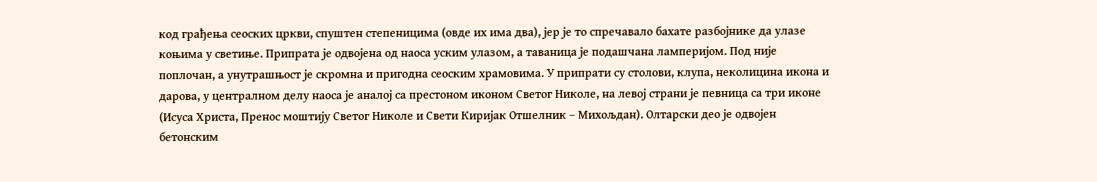код грађења сеоских цркви, спуштен степеницима (овде их има два), јер је то спречавало бахате разбојнике да улазе коњима у светиње. Припрата је одвојена од наоса уским улазом, а таваница је подашчана ламперијом. Под није поплочан, а унутрашњост је скромна и пригодна сеоским храмовима. У припрати су столови, клупа, неколицина икона и дарова, у централном делу наоса је аналој са престоном иконом Светог Николе, на левој страни је певница са три иконе (Исуса Христа, Пренос моштију Светог Николе и Свети Киријак Отшелник – Михољдан). Олтарски део је одвојен бетонским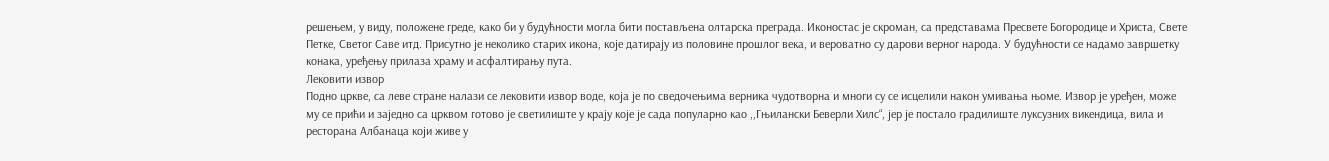решењем, у виду, положене греде, како би у будућности могла бити постављена олтарска преграда. Иконостас је скроман, са представама Пресвете Богородице и Христа, Свете Петке, Светог Саве итд. Присутно је неколико старих икона, које датирају из половине прошлог века, и вероватно су дарови верног народа. У будућности се надамо завршетку конака, уређењу прилаза храму и асфалтирању пута.
Лековити извор
Подно цркве, са леве стране налази се лековити извор воде, која је по сведочењима верника чудотворна и многи су се исцелили након умивања њоме. Извор је уређен, може му се прићи и заједно са црквом готово је светилиште у крају које је сада популарно као ,,Гњилански Беверли Хилс“, јер је постало градилиште луксузних викендица, вила и ресторана Албанаца који живе у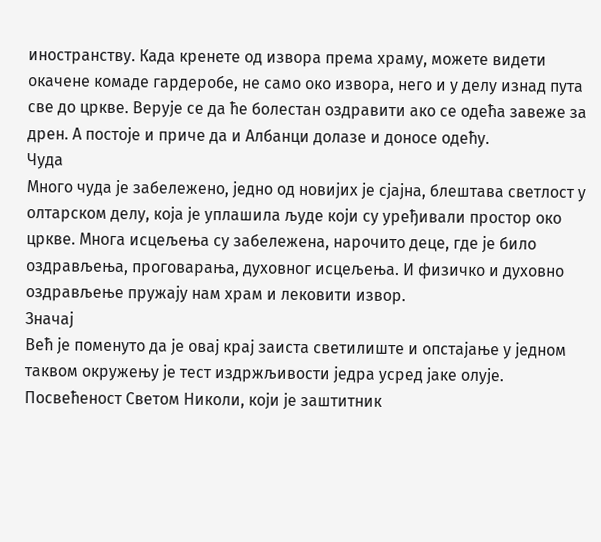иностранству. Када кренете од извора према храму, можете видети окачене комаде гардеробе, не само око извора, него и у делу изнад пута све до цркве. Верује се да ће болестан оздравити ако се одећа завеже за дрен. А постоје и приче да и Албанци долазе и доносе одећу.
Чуда
Много чуда је забележено, једно од новијих је сјајна, блештава светлост у олтарском делу, која је уплашила људе који су уређивали простор око цркве. Многа исцељења су забележена, нарочито деце, где је било оздрављења, проговарања, духовног исцељења. И физичко и духовно оздрављење пружају нам храм и лековити извор.
Значај
Већ је поменуто да је овај крај заиста светилиште и опстајање у једном таквом окружењу је тест издржљивости једра усред јаке олује. Посвећеност Светом Николи, који је заштитник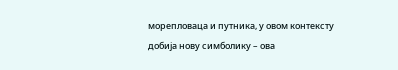морепловаца и путника, у овом контексту добија нову симболику – ова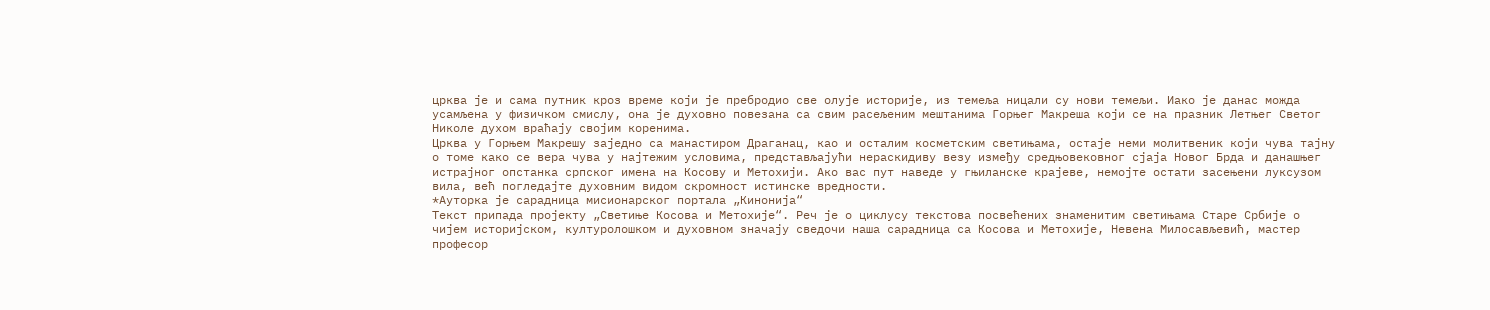црква је и сама путник кроз време који је пребродио све олује историје, из темеља ницали су нови темељи. Иако је данас можда усамљена у физичком смислу, она је духовно повезана са свим расељеним мештанима Горњег Макреша који се на празник Летњег Светог Николе духом враћају својим коренима.
Црква у Горњем Макрешу заједно са манастиром Драганац, као и осталим косметским светињама, остаје неми молитвеник који чува тајну о томе како се вера чува у најтежим условима, представљајући нераскидиву везу између средњовековног сјаја Новог Брда и данашњег истрајног опстанка српског имена на Косову и Метохији. Ако вас пут наведе у гњиланске крајеве, немојте остати засењени луксузом вила, већ погледајте духовним видом скромност истинске вредности.
*Ауторка је сарадница мисионарског портала „Кинонија“
Текст припада пројекту „Светиње Косова и Метохије“. Реч је о циклусу текстова посвећених знаменитим светињама Старе Србије о чијем историјском, културолошком и духовном значају сведочи наша сарадница са Косова и Метохије, Невена Милосављевић, мастер професор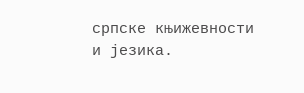српске књижевности и језика.